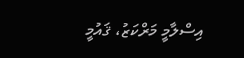އިސްލާމީ މަރްކަޒު، ޤައުމީ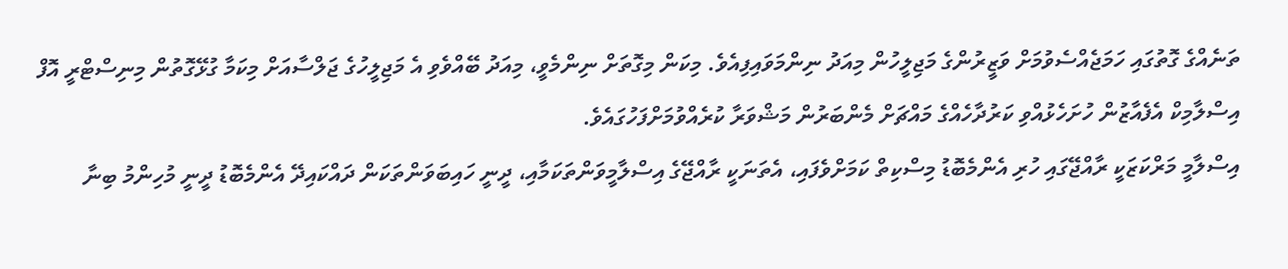ތަނެއްގެ ގޮތުގައި ހަމަޖެއްސެވުމަށް ވަޒީރުންގެ މަޖިލީހުން މިއަދު ނިންމަވައިފިއެވެ. މިކަން މިގޮތަށް ނިންމެވީ، މިއަދު ބޭއްވެވި އެ މަޖިލީހުގެ ޖަލްސާއަށް މިކަމާ ގުޅޭގޮތުން މިނިސްޓްރީ އޮފް އިސްލާމިކް އެފެއާޒުން ހުށަހެޅުއްވި ކަރުދާހެއްގެ މައްޗަށް މެންބަރުން މަޝްވަރާ ކުރެއްވުމަށްފަހުގައެވެ.
އިސްލާމީ މަރްކަޒަކީ ރާއްޖޭގައި ހުރި އެންމެބޮޑު މިސްކިތް ކަމަށްވެފައި، އެތަނަކީ ރާއްޖޭގެ އިސްލާމީވަންތަކަމާއި، ދީނީ ހައިބަވަންތަކަން ދައްކައިދޭ އެންމެބޮޑު ދީނީ މުހިންމު ބިނާ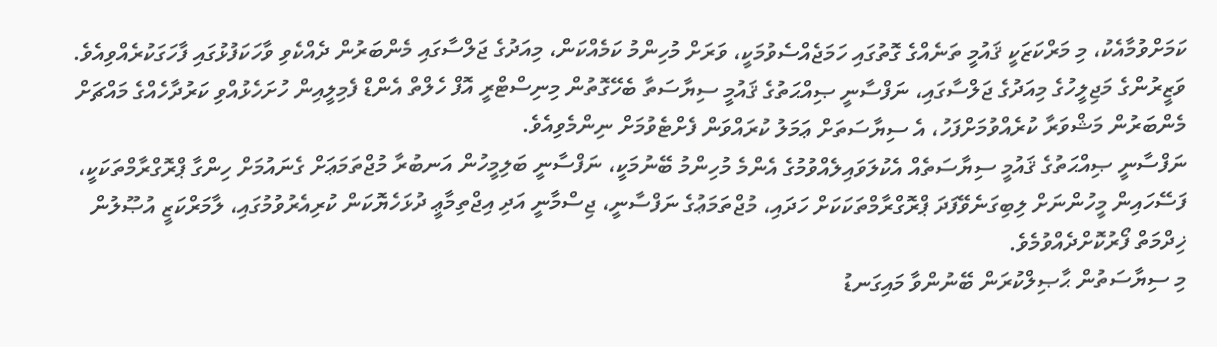ކަމަށްވުމާއެކު، މި މަރްކަޒަކީ ޤައުމީ ތަނެއްގެ ގޮތުގައި ހަމަޖެއްސެވުމަކީ، ވަރަށް މުހިންމު ކަމެއްކަން، މިއަދުގެ ޖަލްސާގައި މެންބަރުން ދެއްކެވި ވާހަކަފުޅުގައި ފާހަގަކުރެއްވިއެވެ.
ވަޒީރުންގެ މަޖިލީހުގެ މިއަދުގެ ޖަލްސާގައި، ނަފްސާނީ ޞިއްޙަތުގެ ޤައުމީ ސިޔާސަތާ ބެހޭގޮތުން މިނިސްޓްރީ އޮފް ހެލްތް އެންޑް ފެމިލީއިން ހުށަހެޅުއްވި ކަރުދާހެއްގެ މައްޗަށް މެންބަރުން މަޝްވަރާ ކުރެއްވުމަށްފަހު، އެ ސިޔާސަތަށް ޢަމަލު ކުރައްވަން ފެށްޓެވުމަށް ނިންމެވިއެވެ.
ނަފްސާނީ ޞިއްޙަތުގެ ޤައުމީ ސިޔާސަތެއް އެކުލަވައިލެއްވުމުގެ އެންމެ މުހިންމު ބޭނުމަކީ، ނަފްސާނީ ބަލިމީހުން އަނބުރާ މުޖްތަމަޢަށް ގެނައުމަށް ހިންގާ ޕްރޮގްރާމްތަކަކީ، ފަސޭހައިން މީހުންނަށް ލިބިގަނެވޭފަދަ ޕްރޮގްރާމްތަކަކަށް ހަދައި، މުޖްތަމަޢުގެ ނަފްސާނީ، ޖިސްމާނީ އަދި އިޖްތިމާޢީ ދުޅަހެޔޮކަން ކުރިއެރުވުމުގައި، ލާމަރްކަޒީ އުޞޫލުން ޚިދްމަތް ފޯރުކޮށްދެއްވުމެވެ.
މި ސިޔާސަތުން ޙާޞިލްކުރަން ބޭނުންވާ މައިގަނޑު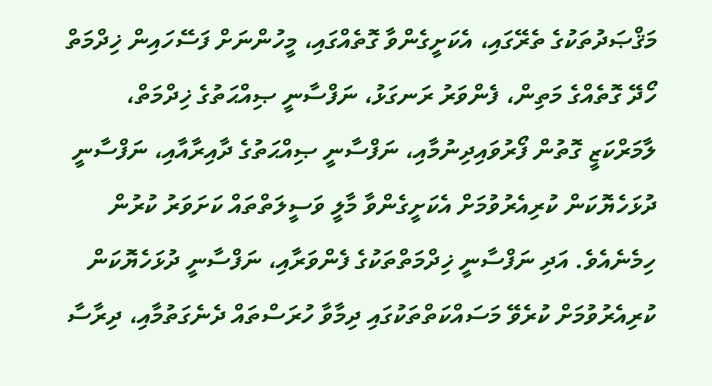މަޤްޞަދުތަކުގެ ތެރޭގައި، އެކަށީގެންވާ ގޮތެއްގައި، މީހުންނަށް ފަސޭހައިން ޚިދްމަތް ހޯދޭ ގޮތެއްގެ މަތިން، ފެންވަރު ރަނގަޅު، ނަފްސާނީ ޞިއްޙަތުގެ ޚިދްމަތް، ލާމަރްކަޒީ ގޮތުން ފޯރުވައިދިނުމާއި، ނަފްސާނީ ޞިއްޙަތުގެ ދާއިރާއާއި، ނަފްސާނީ ދުޅަހެޔޮކަން ކުރިއެރުވުމަށް އެކަށީގެންވާ މާލީ ވަސީލަތްތައް ކަށަވަރު ކުރުން ހިމެނެއެވެ. އަދި ނަފްސާނީ ޚިދްމަތްތަކުގެ ފެންވަރާއި، ނަފްސާނީ ދުޅަހެޔޮކަން ކުރިއެރުވުމަށް ކުރެވޭ މަސައްކަތްތަކުގައި ދިމާވާ ހުރަސްތައް ދެނެގަތުމާއި، ދިރާސާ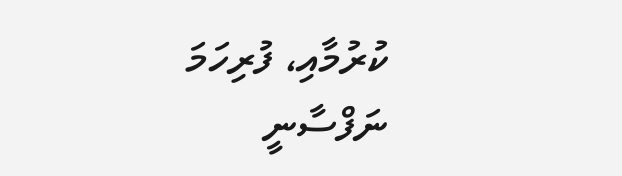ކުރުމާއި، ފުރިހަމަ ނަފްސާނީ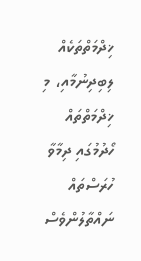ޚިދްމަތްތަކެއް ލިބިދިނުމާއި، މި ޚިދްމަތްތައް ހޯދުމުގައި ދިމާވާ ހުރަސްތައް ނައްތާލުންވެސް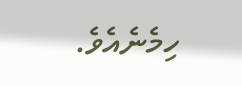ހިމެނެއެވެ.